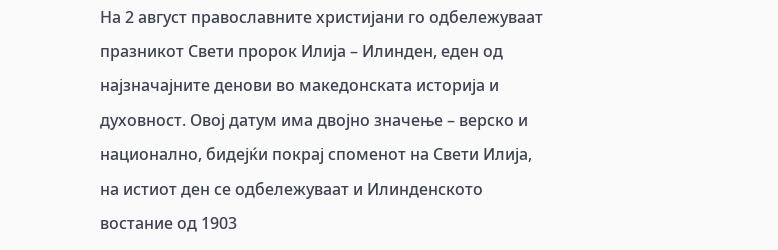На 2 август православните христијани го одбележуваат празникот Свети пророк Илија – Илинден, еден од најзначајните денови во македонската историја и духовност. Овој датум има двојно значење – верско и национално, бидејќи покрај споменот на Свети Илија, на истиот ден се одбележуваат и Илинденското востание од 1903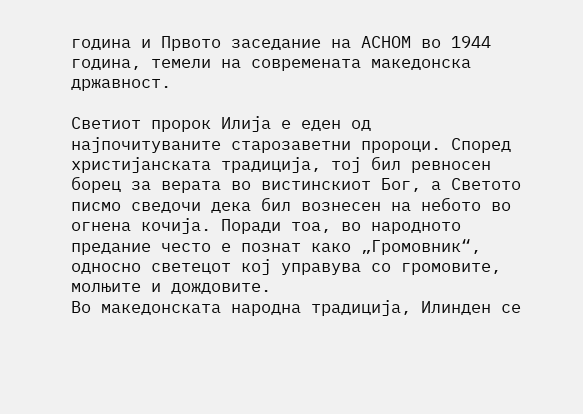година и Првото заседание на АСНОМ во 1944 година, темели на современата македонска државност.

Светиот пророк Илија е еден од најпочитуваните старозаветни пророци. Според христијанската традиција, тој бил ревносен борец за верата во вистинскиот Бог, а Светото писмо сведочи дека бил вознесен на небото во огнена кочија. Поради тоа, во народното предание често е познат како „Громовник“, односно светецот кој управува со громовите, молњите и дождовите.
Во македонската народна традиција, Илинден се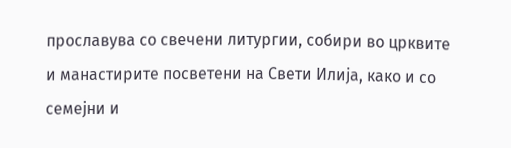прославува со свечени литургии, собири во црквите и манастирите посветени на Свети Илија, како и со семејни и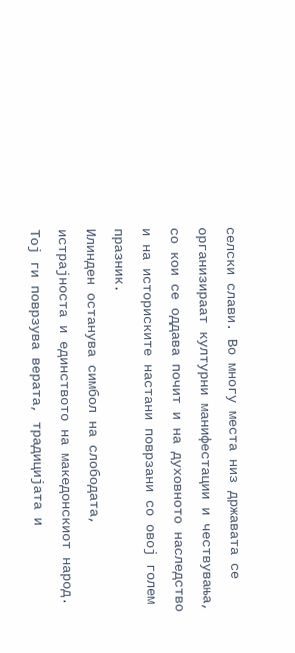селски слави. Во многу места низ државата се организираат културни манифестации и чествувања, со кои се оддава почит и на духовното наследство и на историските настани поврзани со овој голем празник.
Илинден останува симбол на слободата, истрајноста и единството на македонскиот народ. Тој ги поврзува верата, традицијата и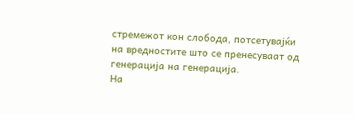стремежот кон слобода, потсетувајќи на вредностите што се пренесуваат од генерација на генерација.
На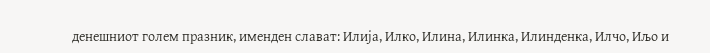денешниот голем празник, именден слават: Илија, Илко, Илина, Илинка, Илинденка, Илчо, Иљо и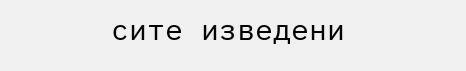сите изведени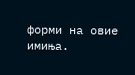форми на овие имиња.